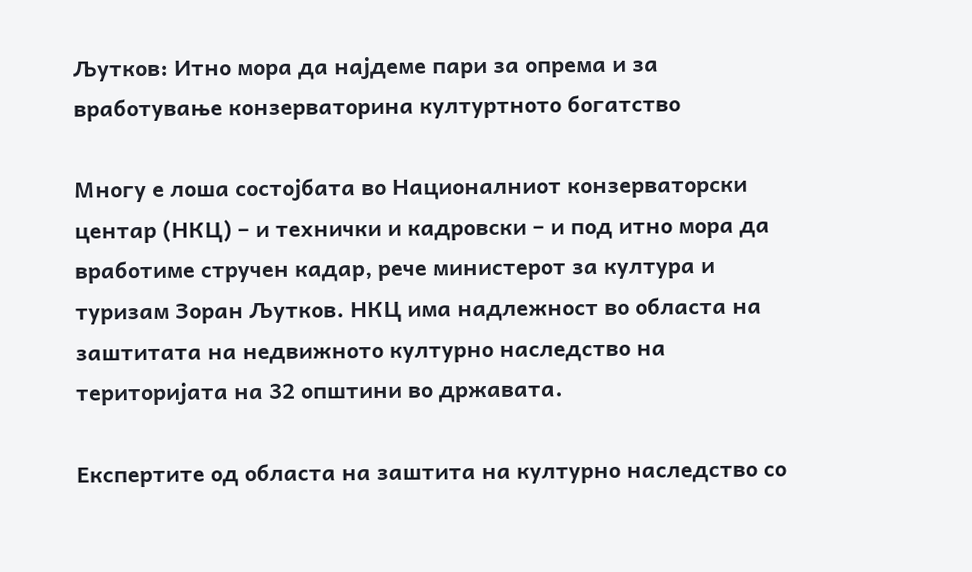Љутков: Итно мора да најдеме пари за опрема и за вработувањe конзерваторина културтното богатство

Многу е лоша состојбата во Националниот конзерваторски центар (НКЦ) – и технички и кадровски – и под итно мора да вработиме стручен кадар, рече министерот за култура и туризам Зоран Љутков. НКЦ има надлежност во областа на заштитата на недвижното културно наследство на територијата на 32 општини во државата.

Експертите од областа на заштита на културно наследство со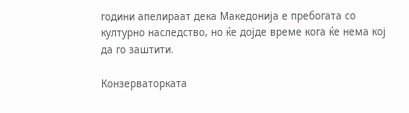години апелираат дека Македонија е пребогата со културно наследство, но ќе дојде време кога ќе нема кој да го заштити.

Конзерваторката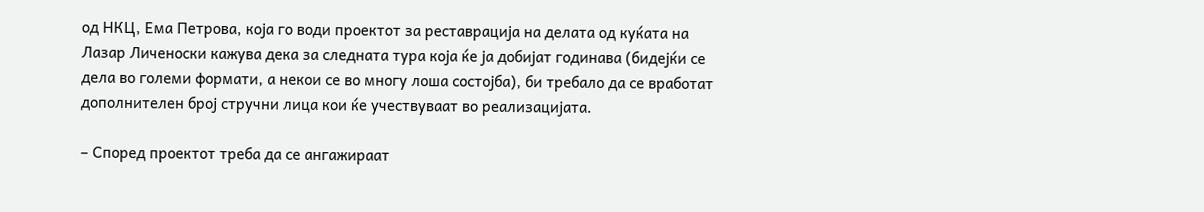од НКЦ, Ема Петрова, која го води проектот за реставрација на делата од куќата на Лазар Личеноски кажува дека за следната тура која ќе ја добијат годинава (бидејќи се дела во големи формати, а некои се во многу лоша состојба), би требало да се вработат дополнителен број стручни лица кои ќе учествуваат во реализацијата.

– Според проектот треба да се ангажираат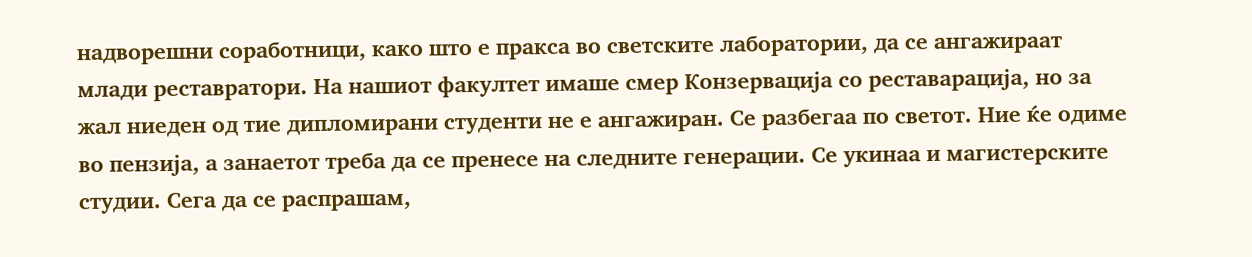надворешни соработници, како што е пракса во светските лаборатории, да се ангажираат млади реставратори. На нашиот факултет имаше смер Конзервација со реставарација, но за жал ниеден од тие дипломирани студенти не е ангажиран. Се разбегаа по светот. Ние ќе одиме во пензија, а занаетот треба да се пренесе на следните генерации. Се укинаа и магистерските студии. Сега да се распрашам,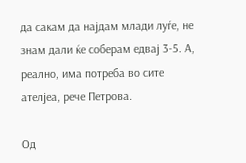да сакам да најдам млади луѓе, не знам дали ќе соберам едвај 3-5. А, реално, има потреба во сите ателјеа, рече Петрова.

Од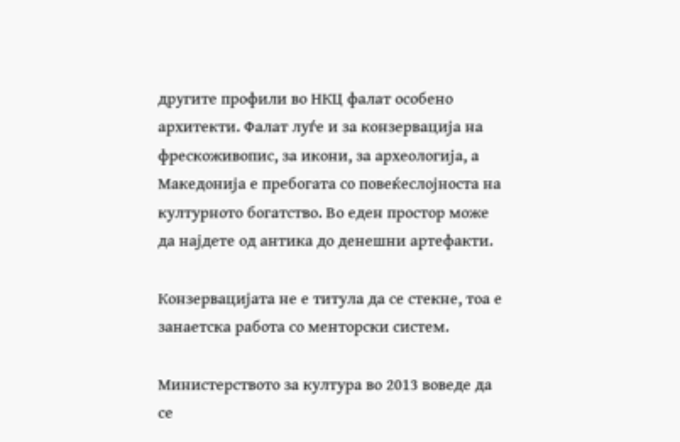другите профили во НКЦ фалат особено архитекти. Фалат луѓе и за конзервација на фрескоживопис, за икони, за археологија, а Македонија е пребогата со повеќеслојноста на културното богатство. Во еден простор може да најдете од антика до денешни артефакти.

Конзервацијата не е титула да се стекне, тоа е занаетска работа со менторски систем.

Министерството за култура во 2013 воведе да се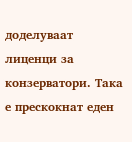доделуваат лиценци за конзерватори. Така е прескокнат еден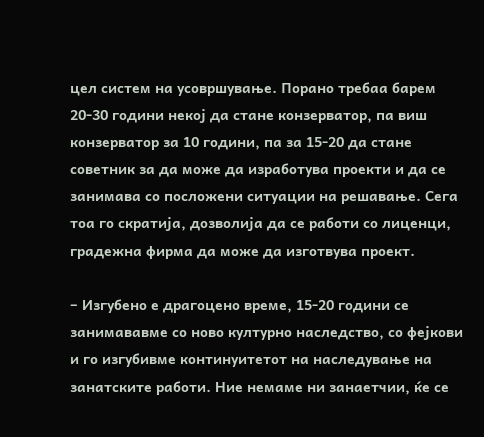цел систем на усовршување. Порано требаа барем 20-30 години некој да стане конзерватор, па виш конзерватор за 10 години, па за 15-20 да стане советник за да може да изработува проекти и да се занимава со посложени ситуации на решавање. Сега тоа го скратија, дозволија да се работи со лиценци, градежна фирма да може да изготвува проект.

– Изгубено е драгоцено време, 15-20 години се занимававме со ново културно наследство, со фејкови и го изгубивме континуитетот на наследување на занатските работи. Ние немаме ни занаетчии, ќе се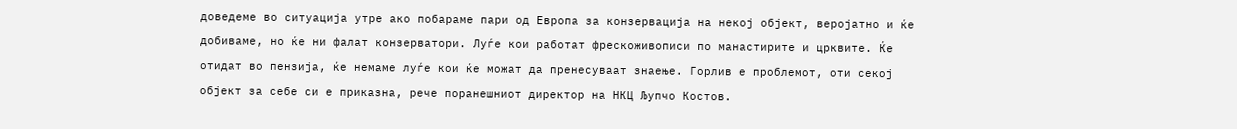доведеме во ситуација утре ако побараме пари од Европа за конзервација на некој објект, веројатно и ќе добиваме, но ќе ни фалат конзерватори. Луѓе кои работат фрескоживописи по манастирите и црквите. Ќе отидат во пензија, ќе немаме луѓе кои ќе можат да пренесуваат знаење. Горлив е проблемот, оти секој објект за себе си е приказна, рече поранешниот директор на НКЦ Љупчо Костов.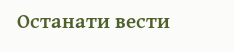Останати вести